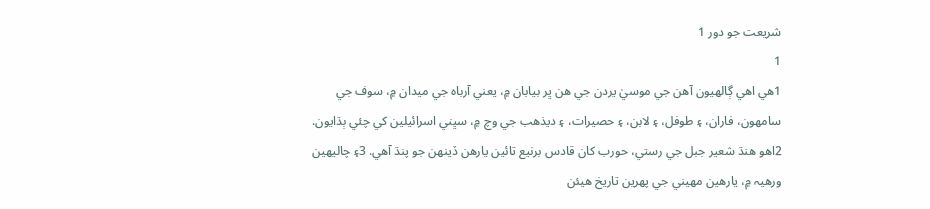شريعت جو دور 1
1
1هي اهي ڳالهيون آهن جي موسيٰ يردن جي هن ڀر بيابان ۾، يعني آرباہ جي ميدان ۾، سوف جي سامهون، فاران، ۽ طوفل، ۽ لابن، ۽ حصيرات، ۽ ديذهب جي وچ ۾، سڀني اسرائيلين کي چئي ٻڌايون. 2اهو هنڌ شعير جبل جي رستي، حورب کان قادس برنيع تائين يارهن ڏينهن جو پنڌ آهي. 3۽ چاليهين ورهيہ ۾، يارهين مهيني جي پهرين تاريخ هيئن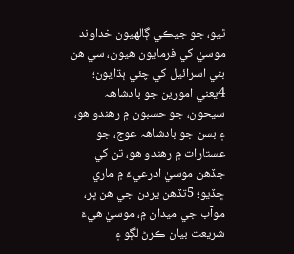ٿيو، جو جيڪي ڳالهيون خداوند موسيٰ کي فرمايون هيون، سي هن بني اسرائيل کي چئي ٻڌايون؛ 4يعني امورين جو بادشاهہ سيحون، جو حسبون ۾ رهندو هو، ۽ بسن جو بادشاهہ عوج، جو عستارات ۾ رهندو هو، تن کي جڏهن موسيٰ ادرعيءَ ۾ ماري ڇڏيو؛ 5تڏهن يردن جي هن ڀر، موآب جي ميدان ۾، موسيٰ هيءَ شريعت بيان ڪرڻ لڳو ۽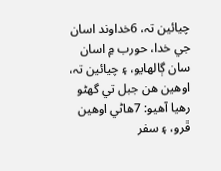چيائين تہ، 6خداوند اسان جي خدا، حورب ۾ اسان سان ڳالهايو، ۽ چيائين تہ، اوهين هن جبل تي گهڻو رهيا آهيو: 7هاڻي اوهين ڦرو، ۽ سفر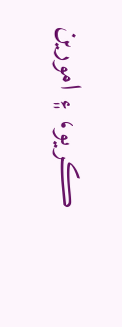ڪريو، ۽ امورين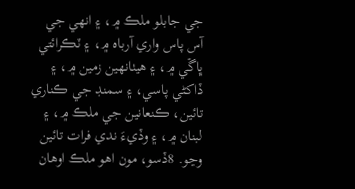جي جابلو ملڪ ۾، ۽ انهي جي آس پاس واري آرباہ ۾، ۽ ٽڪرائتي ڀاڱي ۾، ۽ هيٺانهين زمين ۾، ۽ ڏاکڻي پاسي، ۽ سمنڊ جي ڪناري تائين، ڪنعانين جي ملڪ ۾، ۽ لبنان ۾، ۽ وڏيءَ ندي فرات تائين وڃو. 8ڏسو، مون اهو ملڪ اوهان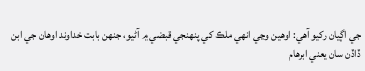جي اڳيان رکيو آهي: اوهين وڃي انهي ملڪ کي پنهنجي قبضي ۾ آڻيو، جنهن بابت خداوند اوهان جي ابن ڏاڏن سان يعني ابرهام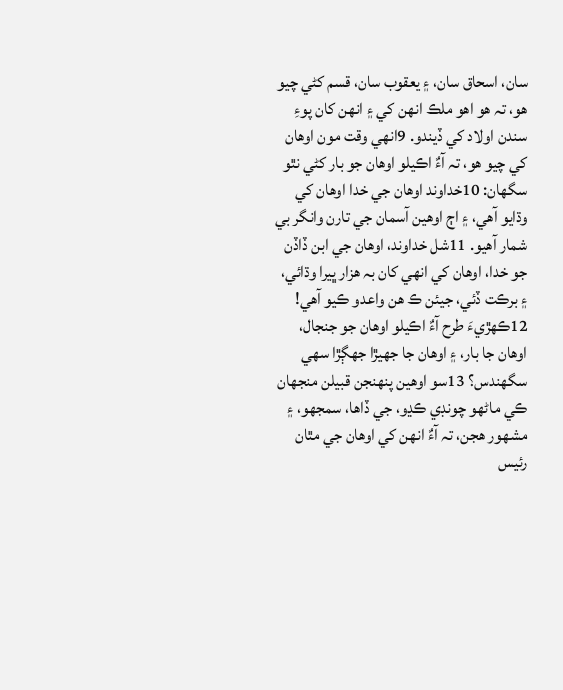سان، اسحاق سان، ۽ يعقوب سان، قسم کڻي چيو هو، تہ هو اهو ملڪ انهن کي ۽ انهن کان پوءِ سندن اولاد کي ڏيندو. 9انهي وقت مون اوهان کي چيو هو، تہ آءٌ اڪيلو اوهان جو بار کڻي نٿو سگهان: 10خداوند اوهان جي خدا اوهان کي وڌايو آهي، ۽ اڄ اوهين آسمان جي تارن وانگر بي شمار آهيو. 11شل خداوند، اوهان جي ابن ڏاڏن جو خدا، اوهان کي انهي کان بہ هزار ڀيرا وڌائي، ۽ برڪت ڏئي، جيئن ڪ هن واعدو ڪيو آهي! 12ڪهڙيءَ طرح آءٌ اڪيلو اوهان جو جنجال، اوهان جا بار، ۽ اوهان جا جهيڙا جهڳڙا سهي سگهندس؟ 13سو اوهين پنهنجن قبيلن منجهان ڪي ماڻهو چونڊي ڪڍو، جي ڏاها، سمجهو، ۽ مشهور هجن، تہ آءٌ انهن کي اوهان جي مٿان رئيس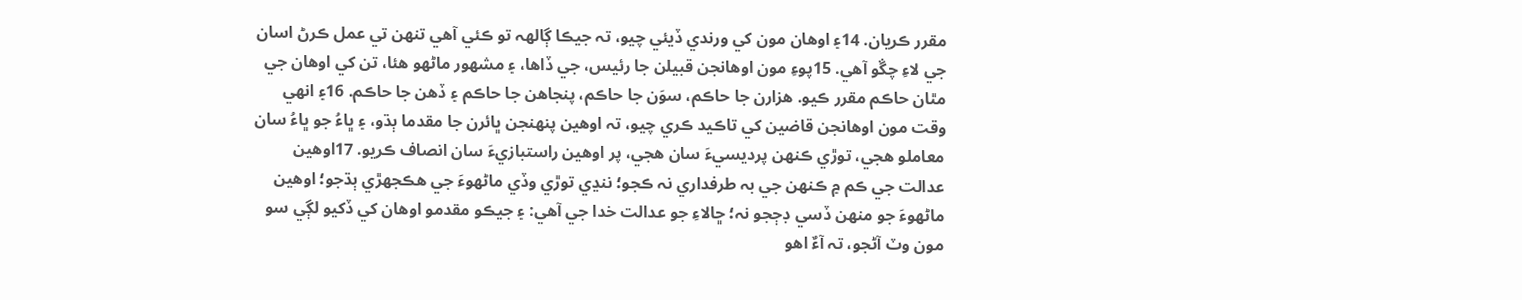مقرر ڪريان. 14۽ اوهان مون کي ورندي ڏيئي چيو، تہ جيڪا ڳالهہ تو ڪئي آهي تنهن تي عمل ڪرڻ اسان جي لاءِ چڱو آهي. 15پوءِ مون اوهانجن قبيلن جا رئيس، جي ڏاها، ۽ مشهور ماڻهو هئا، تن کي اوهان جي مٿان حاڪم مقرر ڪيو. هزارن جا حاڪم، سوَن جا حاڪم، پنجاهن جا حاڪم ۽ ڏهن جا حاڪم. 16۽ انهي وقت مون اوهانجن قاضين کي تاڪيد ڪري چيو، تہ اوهين پنهنجن ڀائرن جا مقدما ٻڌو، ۽ ڀاءُ جو ڀاءُ سان معاملو هجي، توڙي ڪنهن پرديسيءَ سان هجي، پر اوهين راستبازيءَ سان انصاف ڪريو. 17اوهين عدالت جي ڪم ۾ ڪنهن جي بہ طرفداري نہ ڪجو؛ ننڍي توڙي وڏي ماڻهوءَ جي هڪجهڙي ٻڌجو؛ اوهين ماڻهوءَ جو منهن ڏسي ڊڄجو نہ؛ ڇالاءِ جو عدالت خدا جي آهي: ۽ جيڪو مقدمو اوهان کي ڏکيو لڳي سو مون وٽ آڻجو، تہ آءٌ اهو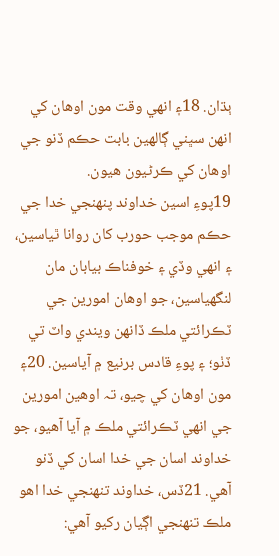ٻڌان. 18۽ انهي وقت مون اوهان کي انهن سڀني ڳالهين بابت حڪم ڏنو جي اوهان کي ڪرڻيون هيون.
19پوءِ اسين خداوند پنهنجي خدا جي حڪم موجب حورب کان روانا ٿياسين، ۽ انهي وڏي ۽ خوفناڪ بيابان مان لنگهياسين، جو اوهان امورين جي ٽڪرائتي ملڪ ڏانهن ويندي واٽ تي ڏٺو؛ ۽ پوءِ قادس برنيع ۾ آياسين. 20۽ مون اوهان کي چيو، تہ اوهين امورين جي انهي ٽڪرائتي ملڪ ۾ آيا آهيو، جو خداوند اسان جي خدا اسان کي ڏنو آهي. 21ڏس، خداوند تنهنجي خدا اهو ملڪ تنهنجي اڳيان رکيو آهي: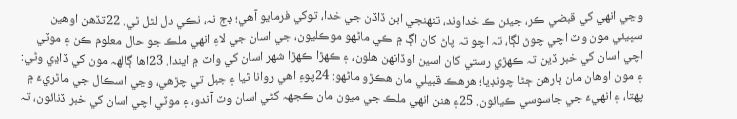وڃي انهي کي قبضي ڪر، جيئن ڪ خداوند، تنهنجي ابن ڏاڏن جي خدا، توکي فرمايو آهي؛ ڊڄ نہ، نڪي دل لٿل ٿي. 22تڏهن اوهين سڀيئي مون وٽ اچي چوڻ لڳا، تہ اچو تہ پاڻ کان اڳ ۾ ڪي ماڻهو موڪليون، جي اسان جي لاءِ انهي ملڪ جو حال معلوم ڪن ۽ موٽي اچي اسان کي خبر ڏين تہ ڪهڙي رستي کان اسين اوڏانهن هلون، ۽ ڪهڙا ڪهڙا شهر اسان کي واٽ ۾ ايندا. 23اها ڳالهہ مون کي ڏاڍي وڻي: ۽ مون اوهان مان ٻارهن ڄڻا چونڊيا؛ هرهڪ قبيلي مان هڪڙو ماڻهو: 24پوءِ اهي روانا ٿيا ۽ جبل تي چڙهي، وڃي اسڪال جي ماٿريءَ ۾ پهتا، ۽ انهيءَ جي جاسوسي ڪيائون. 25۽ هنن انهي ملڪ جي ميون مان ڪجهہ کڻي اسان وٽ آندو، ۽ موٽي اچي اسان کي خبر ڏنائون، تہ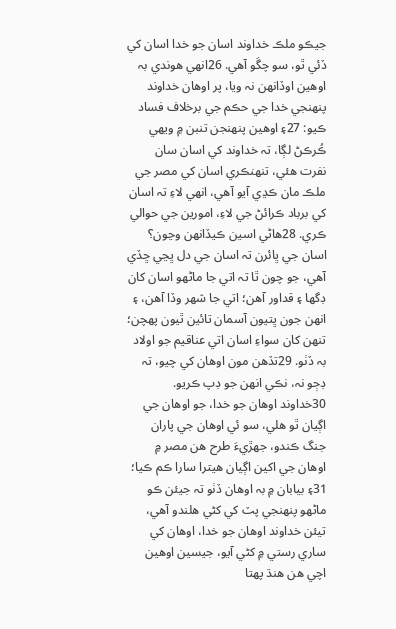جيڪو ملڪ خداوند اسان جو خدا اسان کي ڏئي ٿو، سو چڱو آهي. 26انهي هوندي بہ اوهين اوڏانهن نہ ويا، پر اوهان خداوند پنهنجي خدا جي حڪم جي برخلاف فساد ڪيو: 27۽ اوهين پنهنجن تنبن ۾ ويهي ڪُرڪڻ لڳا، تہ خداوند کي اسان سان نفرت هئي، تنهنڪري اسان کي مصر جي ملڪ مان ڪڍي آيو آهي، انهي لاءِ تہ اسان کي برباد ڪرائڻ جي لاءِ، امورين جي حوالي ڪري. 28هاڻي اسين ڪيڏانهن وڃون؟ اسان جي ڀائرن تہ اسان جي دل ڀڃي ڇڏي آهي، جو چون ٿا تہ اتي جا ماڻهو اسان کان ڊگها ۽ قداور آهن؛ اتي جا شهر وڏا آهن، ۽ انهن جون ڀتيون آسمان تائين ٿيون پهچن؛ تنهن کان سواءِ اسان اتي عناقيم جو اولاد بہ ڏٺو. 29تڏهن مون اوهان کي چيو، تہ ڊڄو نہ، نڪي انهن جو ڊپ ڪريو. 30خداوند اوهان جو خدا، جو اوهان جي اڳيان ٿو هلي، سو ئي اوهان جي پاران جنگ ڪندو، جهڙيءَ طرح هن مصر ۾ اوهان جي اکين اڳيان هيترا سارا ڪم ڪيا؛ 31۽ بيابان ۾ بہ اوهان ڏٺو تہ جيئن ڪو ماڻهو پنهنجي پٽ کي کڻي هلندو آهي، تيئن خداوند اوهان جو خدا، اوهان کي ساري رستي ۾ کڻي آيو، جيسين اوهين اچي هن هنڌ پهتا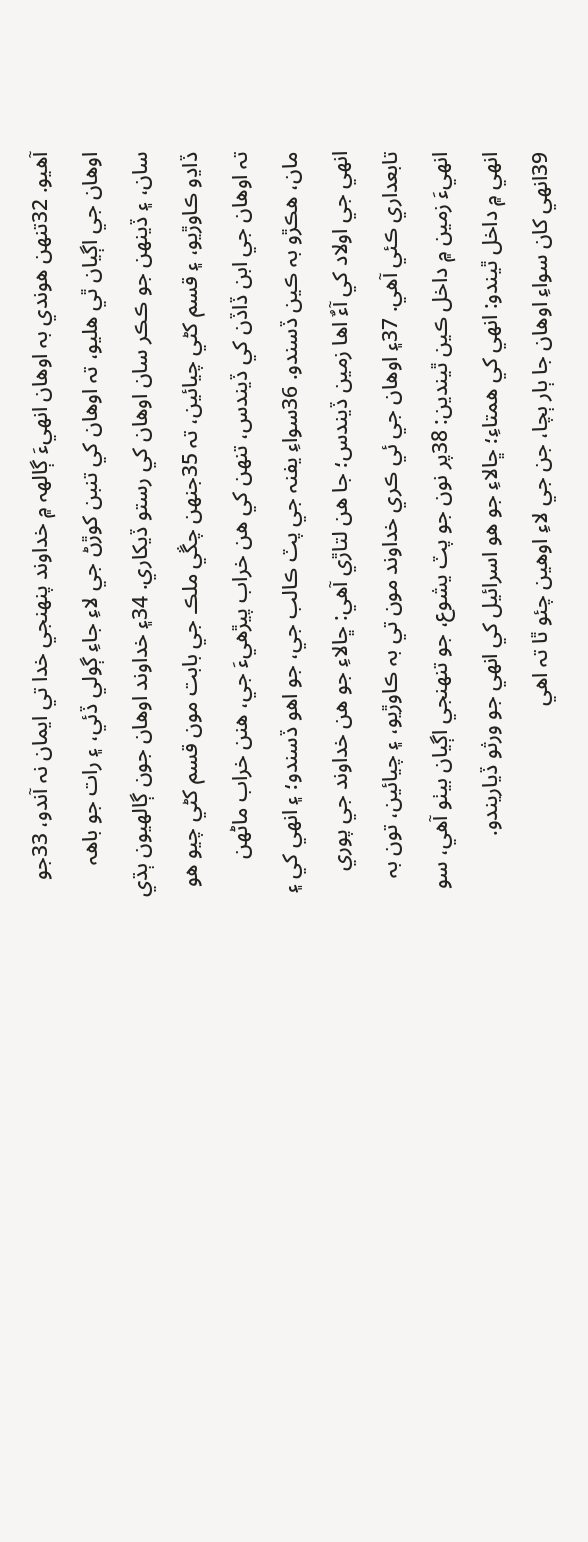آهيو. 32تنهن هوندي بہ اوهان انهيءَ ڳالهہ ۾ خداوند پنهنجي خدا تي ايمان نہ آندو، 33جو اوهان جي اڳيان ٿي هليو، تہ اوهان کي تنبن کوڙڻ جي لاءِ جاءِ ڳولي ڏئي، ۽ رات جو باهہ سان، ۽ ڏينهن جو ڪڪر سان اوهان کي رستو ڏيکاري. 34۽ خداوند اوهان جون ڳالهيون ٻڌي ڏاڍو ڪاوڙيو، ۽ قسم کڻي چيائين، تہ 35جنهن چڱي ملڪ جي بابت مون قسم کڻي چيو هو تہ اوهان جي ابن ڏاڏن کي ڏيندس، تنهن کي هن خراب پيڙهيءَ جي، هنن خراب ماڻهن مان، هڪڙو بہ ڪين ڏسندو. 36سواءِ يفنہ جي پٽ ڪالب جي، جو اهو ڏسندو؛ ۽ انهي کي ۽ انهي جي اولاد کي آءٌ اها زمين ڏيندس؛ جا هن لتاڙي آهي: ڇالاءِ جو هن خداوند جي پوري تابعداري ڪئي آهي. 37۽ اوهان جي ئي ڪري خداوند مون تي بہ ڪاوڙيو، ۽ چيائين، تون بہ انهيءَ زمين ۾ داخل ڪين ٿيندين: 38پر نون جو پٽ يشوع، جو تنهنجي اڳيان بيٺو آهي، سو انهي ۾ داخل ٿيندو: انهي کي همتاءِ؛ ڇالاءِ جو هو اسرائيل کي انهي جو ورثو ڏياريندو. 39انهي کان سواءِ اوهان جا ٻار ٻچا، جن جي لاءِ اوهين چئو ٿا تہ اهي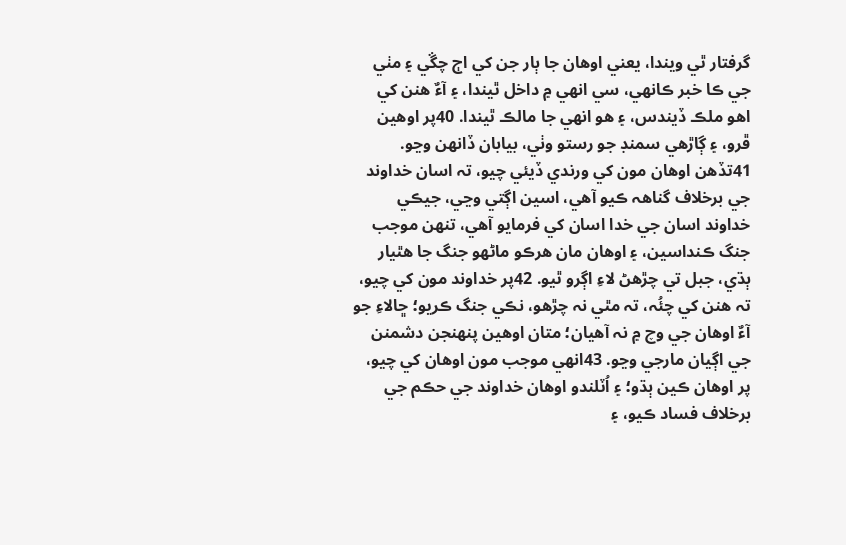گرفتار ٿي ويندا، يعني اوهان جا ٻار جن کي اڄ چڱي ۽ مٺي جي ڪا خبر ڪانهي، سي انهي ۾ داخل ٿيندا، ۽ آءٌ هنن کي اهو ملڪ ڏيندس، ۽ هو انهي جا مالڪ ٿيندا. 40پر اوهين ڦرو، ۽ ڳاڙهي سمنڊ جو رستو وٺي، بيابان ڏانهن وڃو. 41تڏهن اوهان مون کي ورندي ڏيئي چيو، تہ اسان خداوند جي برخلاف گناهہ ڪيو آهي، اسين اڳتي وڃي، جيڪي خداوند اسان جي خدا اسان کي فرمايو آهي، تنهن موجب جنگ ڪنداسين، ۽ اوهان مان هرڪو ماڻهو جنگ جا هٿيار ٻڌي، جبل تي چڙهڻ لاءِ اڳرو ٿيو. 42پر خداوند مون کي چيو، تہ هنن کي چئُہ، تہ مٿي نہ چڙهو، نڪي جنگ ڪريو؛ ڇالاءِ جو آءٌ اوهان جي وچ ۾ نہ آهيان؛ متان اوهين پنهنجن دشمنن جي اڳيان مارجي وڃو. 43انهي موجب مون اوهان کي چيو، پر اوهان ڪين ٻڌو؛ ۽ اُٽلندو اوهان خداوند جي حڪم جي برخلاف فساد ڪيو، ۽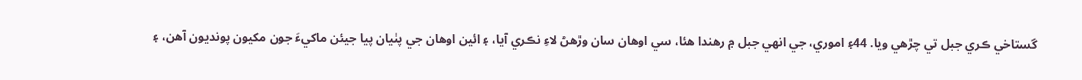گستاخي ڪري جبل تي چڙهي ويا. 44۽ اموري، جي انهي جبل ۾ رهندا هئا، سي اوهان سان وڙهڻ لاءِ نڪري آيا، ۽ ائين اوهان جي پٺيان پيا جيئن ماکيءَ جون مکيون پونديون آهن، ۽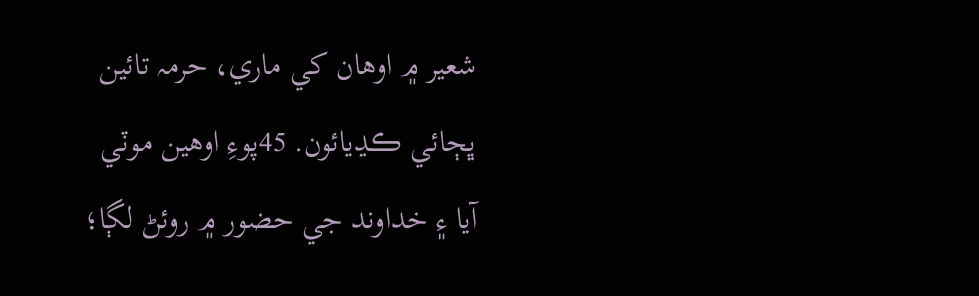شعير ۾ اوهان کي ماري، حرمہ تائين ڀڄائي ڪڍيائون. 45پوءِ اوهين موٽي آيا ۽ خداوند جي حضور ۾ روئڻ لڳا؛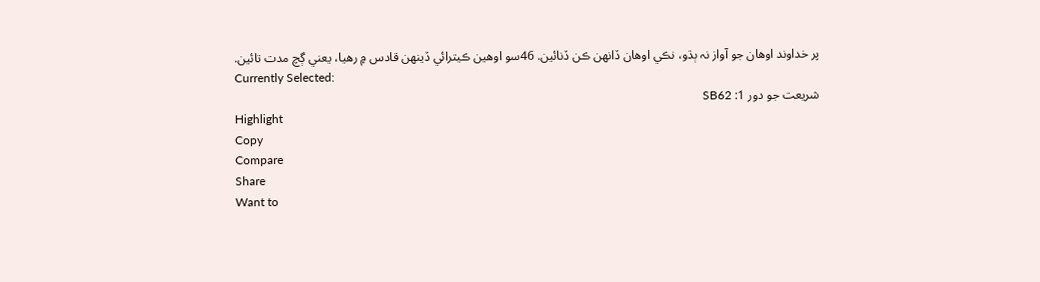پر خداوند اوهان جو آواز نہ ٻڌو، نڪي اوهان ڏانهن ڪن ڏنائين. 46سو اوهين ڪيترائي ڏينهن قادس ۾ رهيا، يعني ڳچ مدت تائين.
Currently Selected:
شريعت جو دور 1: SB62
Highlight
Copy
Compare
Share
Want to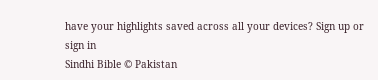have your highlights saved across all your devices? Sign up or sign in
Sindhi Bible © Pakistan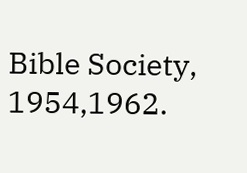Bible Society, 1954,1962.